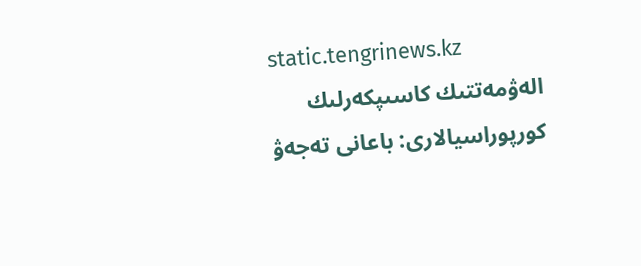static.tengrinews.kz
الەۋمەتتىك كاسىپكەرلىك كورپوراسيالارى: باعانى تەجەۋ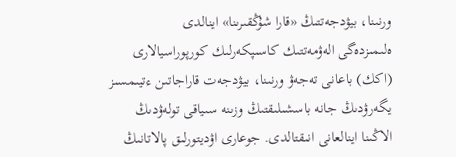ورنىنا، بيۋدجەتتىڭ «قارا شۇڭقىرىنا» اينالدى
ەلىمىزدەگى الەۋمەتتىك كاسىپكەرلىك كورپوراسيالارى (اكك) باعانى تەجەۋ ورنىنا، بيۋدجەت قاراجاتىن ءتيىمسىز يگەرۋدىڭ جانە باسشىلىقتىڭ وزىنە سىياقى تولەۋدىڭ الاڭىنا اينالعانى انىقتالدى. جوعارى اۋديتورلىق پالاتانىڭ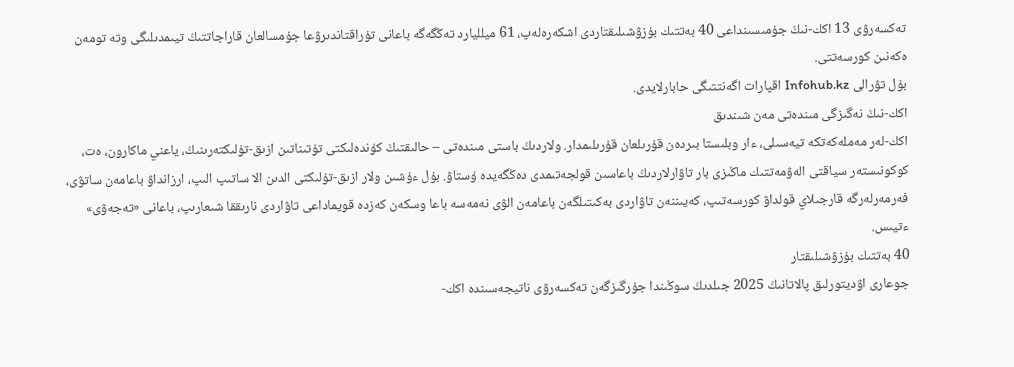تەكسەرۋى 13 اكك-نىڭ جۇمىسىنداعى 40 بەتتىك بۇزۋشىلىقتاردى اشكەرەلەپ، 61 ميلليارد تەڭگەگە باعانى تۇراقتاندىرۋعا جۇمسالعان قاراجاتتىڭ تيىمدىلىگى وتە تومەن ەكەنىن كورسەتتى.
بۇل تۋرالى Infohub.kz اقپارات اگەنتتىگى حابارلايدى.
اكك-نىڭ نەگىزگى مىندەتى مەن شىندىق
اكك-لەر مەملەكەتكە تيەسىلى، ءار وبلىستا بىردەن قۇرىلعان قۇرىلىمدار. ولاردىڭ باستى مىندەتى – حالىقتىڭ كۇندەلىكتى تۇتىناتىن ازىق-تۇلىكتەرىنىڭ، ياعني ماكارون، ەت، كوكونىستەر سياقتى الەۋمەتتىك ماڭىزى بار تاۋارلاردىڭ باعاسىن قولجەتىمدى دەڭگەيدە ۇستاۋ. بۇل ءۇشىن ولار ازىق-تۇلىكتى الدىن الا ساتىپ الىپ، ارزانداۋ باعامەن ساتۋى، فەرمەرلەرگە قارجىلاي قولداۋ كورسەتىپ، كەيىننەن تاۋاردى بەكىتىلگەن باعامەن الۋى نەمەسە باعا وسكەن كەزدە قويماداعى تاۋاردى نارىققا شىعارىپ، باعانى «تەجەۋى» ءتيىس.
40 بەتتىك بۇزۋشىلىقتار
جوعارى اۋديتورلىق پالاتانىڭ 2025 جىلدىڭ سوڭىندا جۇرگىزگەن تەكسەرۋى ناتيجەسىندە اكك-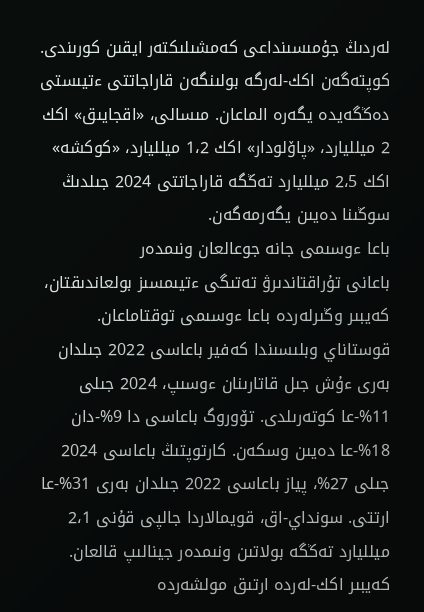لەردىڭ جۇمىسىنداعى كەمشىلىكتەر ايقىن كورىندى. كوپتەگەن اكك-لەرگە بولىنگەن قاراجاتتى ءتيىستى دەڭگەيدە يگەرە الماعان. مىسالى، «اقجايىق» اكك 2 ميلليارد، «پاۆلودار» اكك 1،2 ميلليارد، «كوكشە» اكك 2،5 ميلليارد تەڭگە قاراجاتتى 2024 جىلدىڭ سوڭىنا دەيىن يگەرمەگەن.
باعا ءوسىمى جانە جوعالعان ونىمدەر
باعانى تۇراقتاندىرۋ تەتىگى ءتيىمسىز بولعاندىقتان، كەيبىر وڭىرلەردە باعا ءوسىمى توقتاماعان. قوستاناي وبلىسىندا كەفير باعاسى 2022 جىلدان بەرى ءۇش جىل قاتارىنان ءوسىپ، 2024 جىلى 11%-عا كوتەرىلدى. تۆوروگ باعاسى دا 9%-دان 18%-عا دەيىن وسكەن. كارتوپتىڭ باعاسى 2024 جىلى 27%، پياز باعاسى 2022 جىلدان بەرى 31%-عا ارتتى. سونداي-اق، قويمالاردا جالپى قۇنى 2،1 ميلليارد تەڭگە بولاتىن ونىمدەر جينالىپ قالعان. كەيبىر اكك-لەردە ارتىق مولشەردە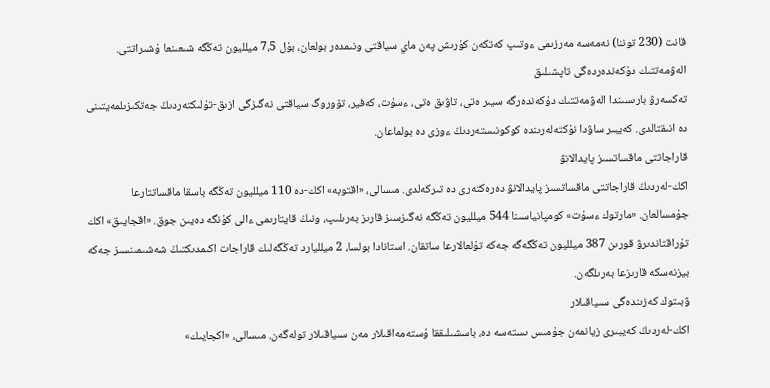قانت (230 توننا) نەمەسە مەرزىمى ءوتىپ كەتكەن كۇرىش پەن ماي سياقتى ونىمدەر بولعان، بۇل 7،5 ميلليون تەڭگە شىعىنعا ۇشىراتتى.
الەۋمەتتىك دۇكەندەردەگى تاپشىلىق
تەكسەرۋ بارىسىندا الەۋمەتتىك دۇكەندەرگە سيىر ەتى، تاۋىق ەتى، ءسۇت، كەفير، تۆوروگ سياقتى نەگىزگى ازىق-تۇلىكتەردىڭ جەتكىزىلمەيتىنى دە انىقتالدى. كەيبىر ساۋدا نۇكتەلەرىندە كوكونىستەردىڭ ءوزى دە بولماعان.
قاراجاتتى ماقساتسىز پايدالانۋ
اكك-لەردىڭ قاراجاتتى ماقساتسىز پايدالانۋ دەرەكتەرى دە تىركەلدى. مىسالى، «اقتوبە» اكك-دە 110 ميلليون تەڭگە باسقا ماقساتتارعا جۇمسالعان. «مارتوك ءسۇت» كومپانياسىنا 544 ميلليون تەڭگە نەگىزسىز قارىز بەرىلىپ، ونىڭ قايتارىمى ءالى كۇنگە دەيىن جوق. «اقجايىق» اكك تۇراقتاندىرۋ قورىن 387 ميلليون تەڭگەگە جەكە تۇلعالارعا ساتقان. استانادا بولسا، 2 ميلليارد تەڭگەلىك قاراجات اكىمدىكتىڭ شەشىمىنسىز جەكە بيزنەسكە قارىزعا بەرىلگەن.
ۋبىتوك كەزىندەگى سىياقىلار
اكك-لەردىڭ كەيبىرى زيانمەن جۇمىس ىستەسە دە، باسشىلىققا ۇستەمەاقىلار مەن سىياقىلار تولەگەن. مىسالى، «اكجايىك»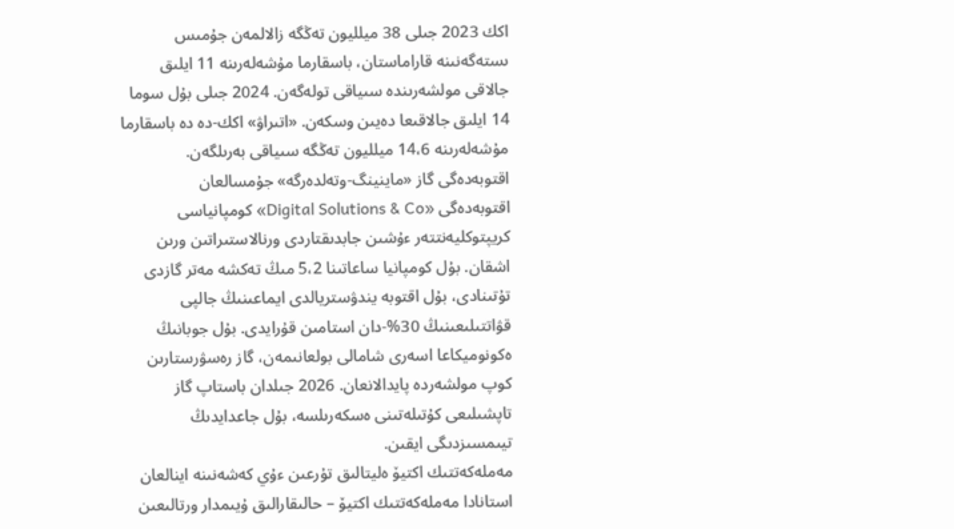اكك 2023 جىلى 38 ميلليون تەڭگە زالالمەن جۇمىس ىستەگەنىنە قاراماستان، باسقارما مۇشەلەرىنە 11 ايلىق جالاقى مولشەرىندە سىياقى تولەگەن. 2024 جىلى بۇل سوما 14 ايلىق جالاقىعا دەيىن وسكەن. «اتىراۋ» اكك-دە دە باسقارما مۇشەلەرىنە 14،6 ميلليون تەڭگە سىياقى بەرىلگەن.
اقتوبەدەگى گاز «ماينينگ-وتەلدەرگە» جۇمسالعان
اقتوبەدەگى «Digital Solutions & Co» كومپانياسى كريپتوكليەنتتەر ءۇشىن جابدىقتاردى ورنالاستىراتىن ورىن اشقان. بۇل كومپانيا ساعاتىنا 5،2 مىڭ تەكشە مەتر گازدى تۇتىنادى، بۇل اقتوبە يندۋستريالدى ايماعىنىڭ جالپى قۋاتتىلىعىنىڭ 30%-دان استامىن قۇرايدى. بۇل جوبانىڭ ەكونوميكاعا اسەرى شامالى بولعانىمەن، گاز رەسۋرستارىن كوپ مولشەردە پايدالانعان. 2026 جىلدان باستاپ گاز تاپشىلىعى كۇتىلەتىنى ەسكەرىلسە، بۇل جاعدايدىڭ تيىمسىزدىگى ايقىن.
مەملەكەتتىك اكتيۆ ەليتالىق تۇرعىن ءۇي كەشەنىنە اينالعان
استانادا مەملەكەتتىك اكتيۆ – حالىقارالىق ۇيىمدار ورتالىعىن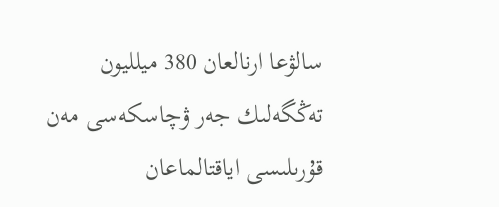سالۋعا ارنالعان 380 ميلليون تەڭگەلىك جەر ۋچاسكەسى مەن قۇرىلىسى اياقتالماعان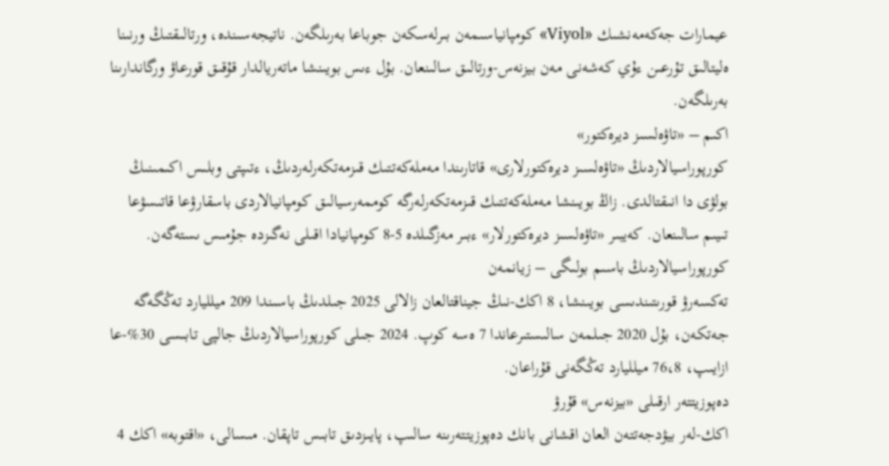عيمارات جەكەمەنشىك «Viyol» كومپانياسىمەن بىرلەسكەن جوباعا بەرىلگەن. ناتيجەسىندە، ورتالىقتىڭ ورنىنا ەليتالىق تۇرعىن ءۇي كەشەنى مەن بيزنەس-ورتالىق سالىنعان. بۇل ءىس بويىنشا ماتەريالدار قۇقىق قورعاۋ ورگاندارىنا بەرىلگەن.
اكىم – «تاۋەلسىز ديرەكتور»
كورپوراسيالاردىڭ «تاۋەلسىز ديرەكتورلارى» قاتارىندا مەملەكەتتىك قىزمەتكەرلەردىڭ، ءتىپتى وبلىس اكىمىنىڭ بولۋى دا انىقتالدى. زاڭ بويىنشا مەملەكەتتىك قىزمەتكەرلەرگە كوممەرسيالىق كومپانيالاردى باسقارۋعا قاتىسۋعا تىيىم سالىنعان. كەيبىر «تاۋەلسىز ديرەكتورلار» ءبىر مەزگىلدە 5-8 كومپانيادا اقىلى نەگىزدە جۇمىس ىستەگەن.
كورپوراسيالاردىڭ باسىم بولىگى – زيانمەن
تەكسەرۋ قورىتىندىسى بويىنشا، 8 اكك-نىڭ جيناقتالعان زالالى 2025 جىلدىڭ باسىندا 209 ميلليارد تەڭگەگە جەتكەن، بۇل 2020 جىلمەن سالىستىرعاندا 7 ەسە كوپ. 2024 جىلى كورپوراسيالاردىڭ جالپى تابىسى 30%-عا ازايىپ، 76،8 ميلليارد تەڭگەنى قۇراعان.
دەپوزيتتەر ارقىلى «بيزنەس» قۇرۋ
اكك-لەر بيۋدجەتتەن العان اقشانى بانك دەپوزيتتەرىنە سالىپ، پايىزدىق تابىس تاپقان. مىسالى، «اقتوبە» اكك 4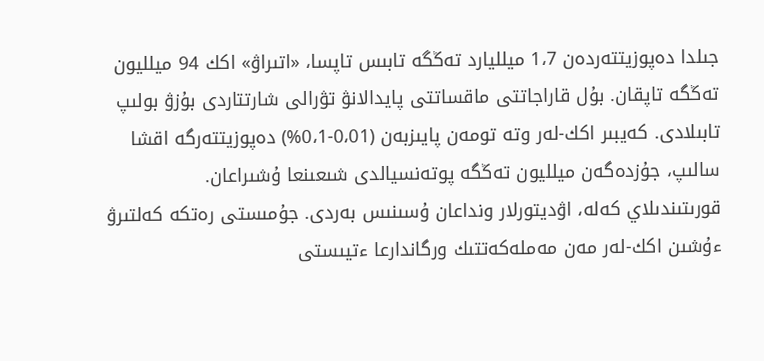جىلدا دەپوزيتتەردەن 1،7 ميلليارد تەڭگە تابىس تاپسا، «اتىراۋ» اكك 94 ميلليون تەڭگە تاپقان. بۇل قاراجاتتى ماقساتتى پايدالانۋ تۋرالى شارتتاردى بۇزۋ بولىپ تابىلادى. كەيبىر اكك-لەر وتە تومەن پايىزبەن (0،01-0،1%) دەپوزيتتەرگە اقشا سالىپ، جۇزدەگەن ميلليون تەڭگە پوتەنسيالدى شىعىنعا ۇشىراعان.
قورىتىندىلاي كەلە، اۋديتورلار ونداعان ۇسىنىس بەردى. جۇمىستى رەتكە كەلتىرۋ ءۇشىن اكك-لەر مەن مەملەكەتتىك ورگاندارعا ءتيىستى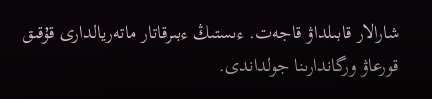شارالار قابىلداۋ قاجەت. ءىستىڭ ءبىرقاتار ماتەريالدارى قۇقىق قورعاۋ ورگاندارىنا جولداندى.